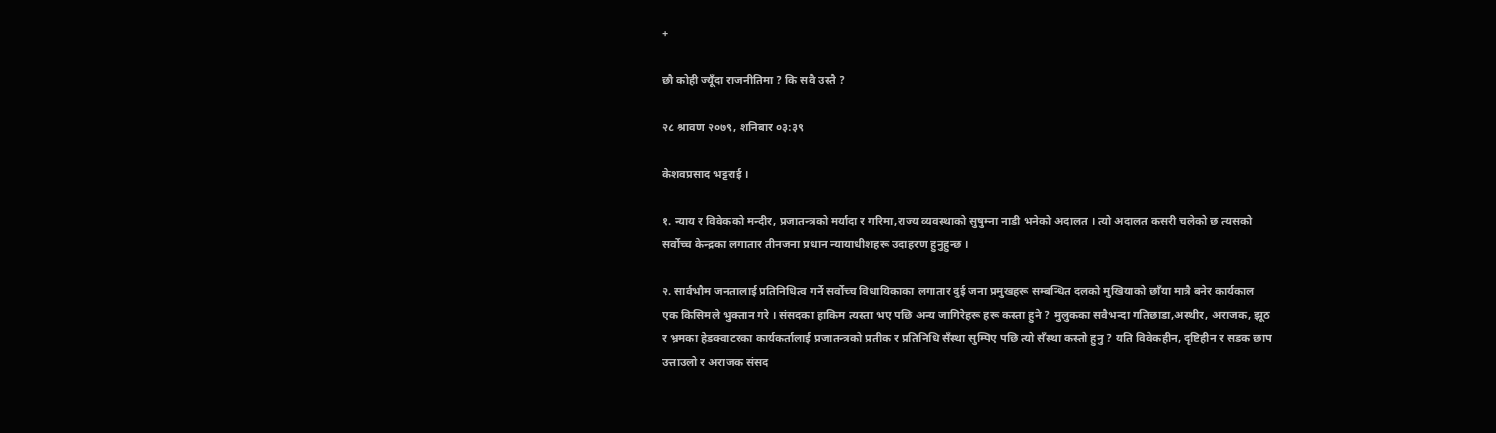+

छौ कोही ज्यूँदा राजनीतिमा ? कि सवै उस्तै ?

२८ श्रावण २०७९, शनिबार ०३:३९

केशवप्रसाद भट्टराई ।

१. न्याय र विवेकको मन्दीर, प्रजातन्त्रको मर्यादा र गरिमा,राज्य व्यवस्थाको सुषुम्ना नाडी भनेको अदालत । त्यो अदालत कसरी चलेको छ त्यसको सर्वोच्च केन्द्रका लगातार तीनजना प्रधान न्यायाधीशहरू उदाहरण हुनुहुन्छ ।

२. सार्वभौम जनतालाई प्रतिनिधित्व गर्ने सर्वोच्च विधायिकाका लगातार दुई जना प्रमुखहरू सम्बन्धित दलको मुखियाको छाँया मात्रै बनेर कार्यकाल एक किसिमले भुक्तान गरे । संसदका हाकिम त्यस्ता भए पछि अन्य जागिरेहरू हरू कस्ता हुने ? मुलुकका सवैभन्दा गतिछाडा,अस्थीर, अराजक, झूठ र भ्रमका हेडक्वाटरका कार्यकर्तालाई प्रजातन्त्रको प्रतीक र प्रतिनिधि सँस्था सुम्पिए पछि त्यो सँस्था कस्तो हुनु ? यति विवेकहीन, दृष्टिहीन र सडक छाप उत्ताउलो र अराजक संसद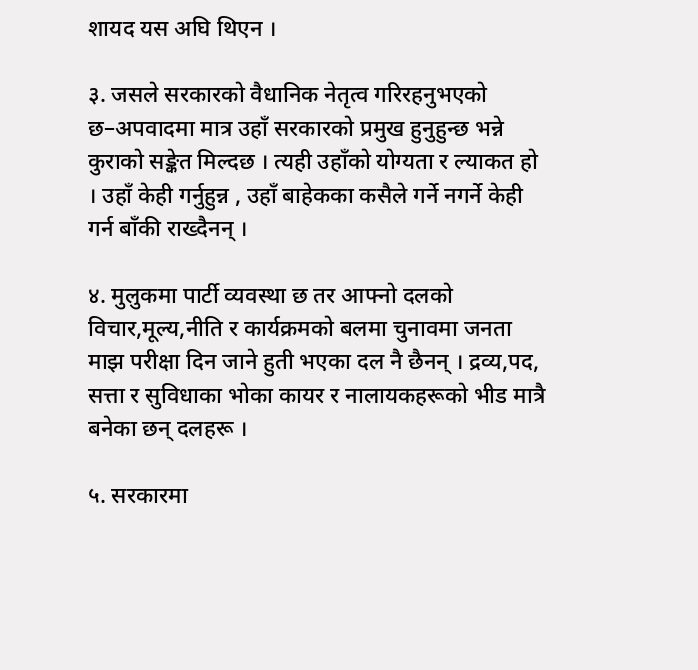शायद यस अघि थिएन ।

३. जसले सरकारको वैधानिक नेतृत्व गरिरहनुभएको छ–अपवादमा मात्र उहाँ सरकारको प्रमुख हुनुहुन्छ भन्ने कुराको सङ्केत मिल्दछ । त्यही उहाँको योग्यता र ल्याकत हो । उहाँ केही गर्नुहुन्न , उहाँ बाहेकका कसैले गर्ने नगर्ने केही गर्न बाँकी राख्दैनन् ।

४. मुलुकमा पार्टी व्यवस्था छ तर आफ्नो दलको विचार,मूल्य,नीति र कार्यक्रमको बलमा चुनावमा जनता माझ परीक्षा दिन जाने हुती भएका दल नै छैनन् । द्रव्य,पद, सत्ता र सुविधाका भोका कायर र नालायकहरूको भीड मात्रै बनेका छन् दलहरू ।

५. सरकारमा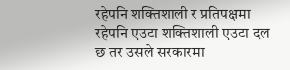रहेपनि शक्तिशाली र प्रतिपक्षमा रहेपनि एउटा शक्तिशाली एउटा दल छ तर उसले सरकारमा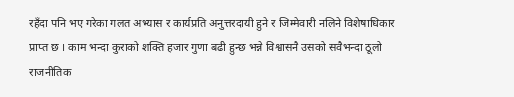रहँदा पनि भए गरेका गलत अभ्यास र कार्यप्रति अनुत्तरदायी हुने र जिम्मेवारी नलिने विशेषाधिकार प्राप्त छ । काम भन्दा कुराको शक्ति हजार गुणा बढी हुन्छ भन्ने विश्वासनै उसको सवैभन्दा ठूलो राजनीतिक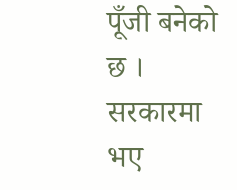पूँजी बनेको छ । सरकारमा भए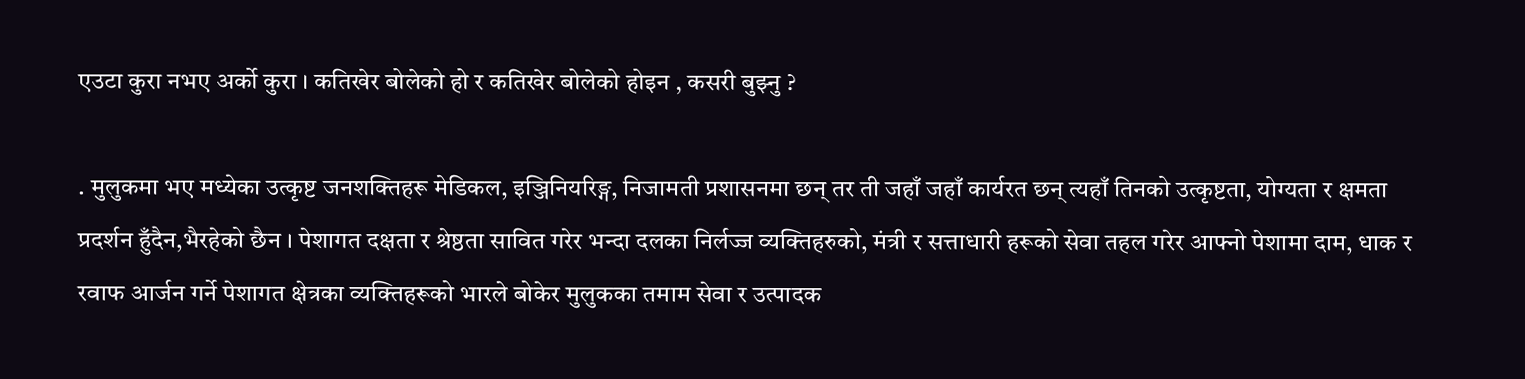एउटा कुरा नभए अर्को कुरा । कतिखेर बोलेको हो र कतिखेर बोलेको होइन , कसरी बुझ्नु ?

. मुलुकमा भए मध्येका उत्कृष्ट जनशक्तिहरू मेडिकल, इञ्जिनियरिङ्ग, निजामती प्रशासनमा छन् तर ती जहाँ जहाँ कार्यरत छन् त्यहाँ तिनको उत्कृष्टता, योग्यता र क्षमता प्रदर्शन हुँदैन,भैरहेको छैन । पेशागत दक्षता र श्रेष्ठता सावित गरेर भन्दा दलका निर्लज्ज व्यक्तिहरुको, मंत्री र सत्ताधारी हरूको सेवा तहल गरेर आफ्नो पेशामा दाम, धाक र रवाफ आर्जन गर्ने पेशागत क्षेत्रका व्यक्तिहरूको भारले बोकेर मुलुकका तमाम सेवा र उत्पादक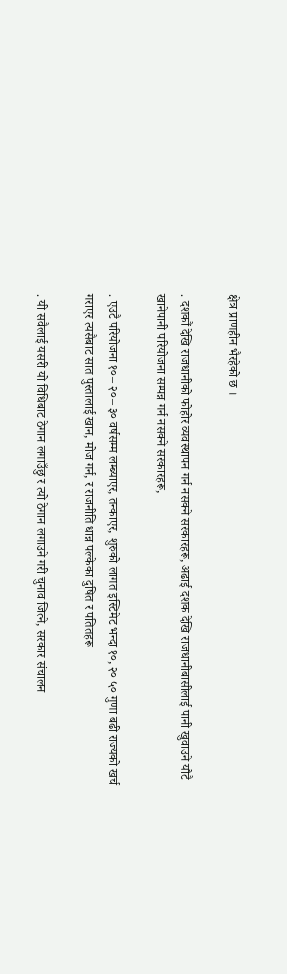क्षेत्र प्राणहीन भैरहेको छ ।

. दशकौं देखि राजधानीको फोहोर व्यवस्थापन गर्न नसक्ने सरकारहरू, अढाई दशक देखि राजधानीबासीलाई पानी खुवाउने यौटै खानेपानी परियोजना सम्पन्न गर्न नसक्ने सरकारहरू,

. एउटै परियोजना १०– २०– ३० वर्षसम्म लम्ब्याएर, तन्काएर, शुरुको लागत इस्टिमेट भन्दा १०, २० ५० गुणा बढी राज्यको खर्च गराएर त्यसैबाट सात पुस्तालाई खान, मोज गर्न, र राजनीति धान्न पल्केका दुषित र पतितहरू

. यी सवैलाई यसरी यो विधिबाट ठेगान लगाउँछु र त्यो ठेगान लगाउने गरी चुनाव जित्ने, सरकार संचालन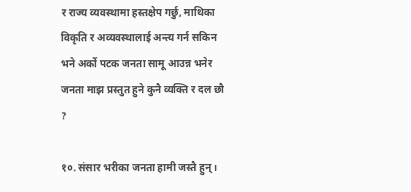र राज्य व्यवस्थामा हस्तक्षेप गर्छु, माथिका विकृति र अव्यवस्थालाई अन्त्य गर्न सकिन भने अर्को पटक जनता सामू आउन्न भनेर जनता माझ प्रस्तुत हुने कुनै व्यक्ति र दल छौ ?

१०. संसार भरीका जनता हामी जस्तै हुन् ।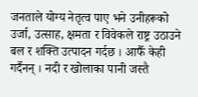जनताले योग्य नेतृत्व पाए भने उनीहरूको उर्जा, उत्साह, क्षमता र विवेकले राष्ट्र उठाउने बल र शक्ति उत्पादन गर्दछ । आफैँ केही गर्दैनन् । नदी र खोलाका पानी जस्तै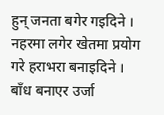हुन् जनता बगेर गइदिने । नहरमा लगेर खेतमा प्रयोग गरे हराभरा बनाइदिने । बाँध बनाएर उर्जा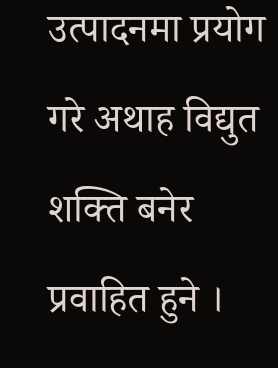उत्पादनमा प्रयोग गरे अथाह विद्युत शक्ति बनेर प्रवाहित हुने ।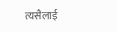त्यसैलाई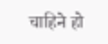चाहिने हो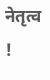नेतृत्व !